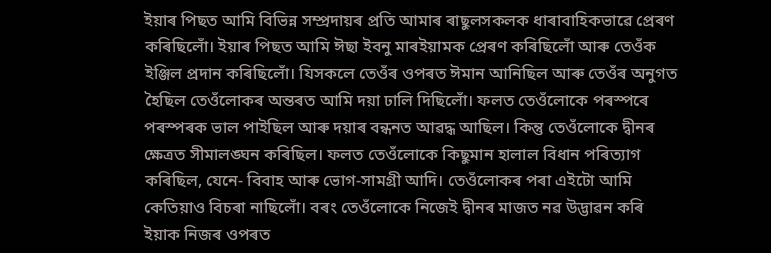ইয়াৰ পিছত আমি বিভিন্ন সম্প্ৰদায়ৰ প্ৰতি আমাৰ ৰাছুলসকলক ধাৰাবাহিকভাৱে প্রেৰণ কৰিছিলোঁ। ইয়াৰ পিছত আমি ঈছা ইবনু মাৰইয়ামক প্রেৰণ কৰিছিলোঁ আৰু তেওঁক ইঞ্জিল প্ৰদান কৰিছিলোঁ। যিসকলে তেওঁৰ ওপৰত ঈমান আনিছিল আৰু তেওঁৰ অনুগত হৈছিল তেওঁলোকৰ অন্তৰত আমি দয়া ঢালি দিছিলোঁ। ফলত তেওঁলোকে পৰস্পৰে পৰস্পৰক ভাল পাইছিল আৰু দয়াৰ বন্ধনত আৱদ্ধ আছিল। কিন্তু তেওঁলোকে দ্বীনৰ ক্ষেত্ৰত সীমালঙ্ঘন কৰিছিল। ফলত তেওঁলোকে কিছুমান হালাল বিধান পৰিত্যাগ কৰিছিল, যেনে- বিবাহ আৰু ভোগ-সামগ্ৰী আদি। তেওঁলোকৰ পৰা এইটো আমি কেতিয়াও বিচৰা নাছিলোঁ। বৰং তেওঁলোকে নিজেই দ্বীনৰ মাজত নৱ উদ্ভাৱন কৰি ইয়াক নিজৰ ওপৰত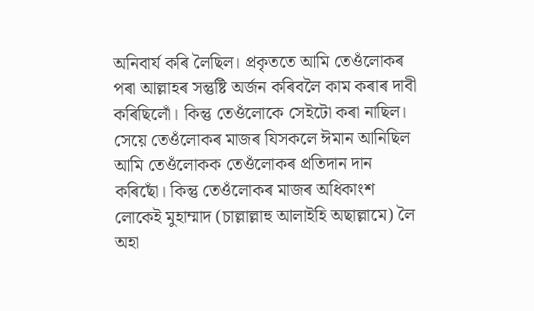অনিবাৰ্য কৰি লৈছিল। প্ৰকৃততে আমি তেওঁলোকৰ পৰা আল্লাহৰ সন্তুষ্টি অৰ্জন কৰিবলৈ কাম কৰাৰ দাবী কৰিছিলোঁ। কিন্তু তেওঁলোকে সেইটো কৰা নাছিল। সেয়ে তেওঁলোকৰ মাজৰ যিসকলে ঈমান আনিছিল আমি তেওঁলোকক তেওঁলোকৰ প্ৰতিদান দান কৰিছোঁ। কিন্তু তেওঁলোকৰ মাজৰ অধিকাংশ লোকেই মুহাম্মাদ (চাল্লাল্লাহু আলাইহি অছাল্লামে) লৈ অহা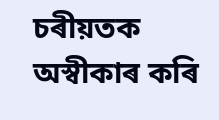চৰীয়তক অস্বীকাৰ কৰি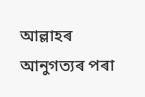আল্লাহৰ আনুগত্যৰ পৰা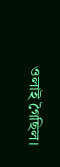ওলাই গৈছিল।